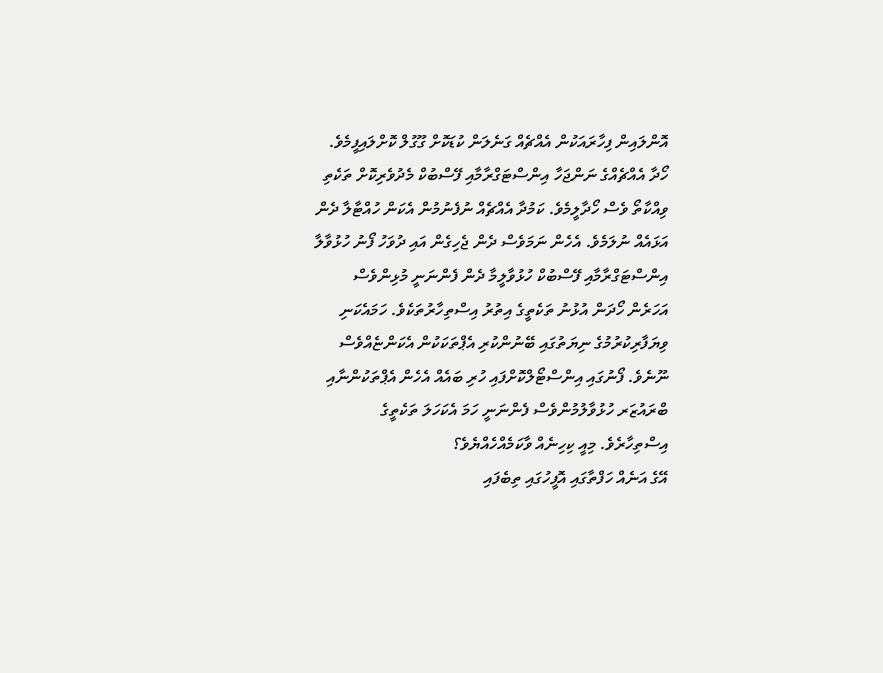އޮންލައިން ފިހާރައަކުން އެއްޗެއް ގަނެލަން ކުޑަކޮށް ގޫގުލް ކޮށްލައިފީމެވެ. ހޯދާ އެއްޗެއްގެ ނަންޖަހާ އިންސްޓަގްރާމާއި ފޭސްބުކް މެދުވެރިކޮށް ތަކެތި ވިއްކާތޯ ވެސް ހޯދާލީމެވެ. ކަމުދާ އެއްޗެއް ނުފެނުމުން އެކަން ހުއްޓާލާ ދެން އަޅައެއް ނުލަމެވެ. އެހެން ނަމަވެސް ދެން ޖެހިގެން އައި ދުވަހު ފޯނު ހުޅުވާލާ އިންސްޓަގްރާމާއި ފޭސްބުކް ހުޅުވާލީމާ ދެން ފެންނަނީ މުޅިންވެސް އަހަރެން ހޯދަން އުޅުނު ތަކެތީގެ އިތުރު އިސްތިހާރުތަކެވެ. ހަމައެކަނި ވިޔަފާރިކުރުމުގެ ނިޔަތުގައި ބޭނުންކުރި އެޕްތަކަކުން އެކަންޏެއްވެސް ނޫނެވެ. ފޯނުގައި އިންސްޓޯލްކޮށްފައި ހުރި ބައެއް އެހެން އެޕްތަކުންނާއި ބްރައުޒަރ ހުޅުވާލުމުންވެސް ފެންނަނީ ހަމަ އެކަހަލަ ތަކެތީގެ އިސްތިހާރެވެ. މިއީ ކިހިނެއް ވާކަމެއްހެއްޔެވެ؟
އޭގެ އަނެއް ހަފްތާގައި އޮފީހުގައި ތިބެފައި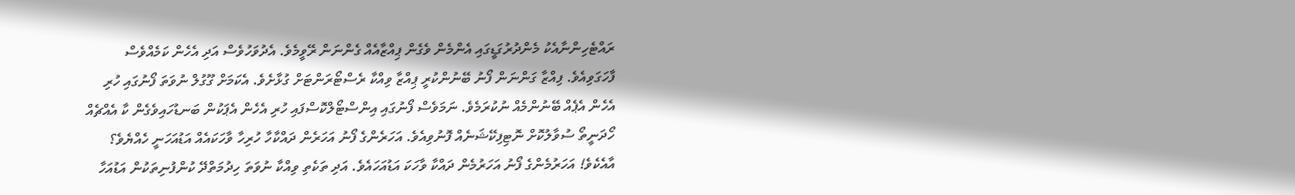ރައްޓެހިންނާއެކު މެންދުރުގަޑީގައި އެންމެން ވެގެން ޕިއްޒާއެއް ގެންނަން ރޭވީމެވެ. އެދުވަހުވެސް އަދި އެހެން ކަމެއްވެސް ފާހަގަވިއެވެ. ފިއްޒާ ގަންނަން ފޯނު ބޭނުންކުރީ ޕިއްޒާ ވިއްކާ ރެސްޓޯރަންޓަށް ގުޅާށެވެ. އެކަމަށް ގޫގުލް ނުވަތަ ފޯނުގައި ހުރި އެހެން އެޕެއް ބޭނުންމެއް ނުކުރަމެވެ. ނަމަވެސް ފޯނުގައި އިންސްޓޯލްކޮސްފައި ހުރި އެހެން އެޕަކުން ބަނޑުހައިވެގެން ކާ އެއްޗެއް ހޯދަނީތޯ ސުވާލުކޮށް ނޮޓިފިކޭޝަނެއް ފޮނުވިއެވެ. އަހަރެންގެ ފޯނު އަހަރެން ދައްކާހާ ހުރިހާ ވާހަކައެއް އަޑުއަހަނީ ހެއްޔެވެ؟
އާއެކެވެ! އަހަރުމެންގެ ފޯނު އަހަރުމެން ދައްކާ ވާހަކަ އަޑުއަހައެވެ. އަދި ތަކެތި ވިއްކާ ނުވަތަ ހިދުމަތްދޭ ކުންފުނިތަކުން އަޑުއަހާ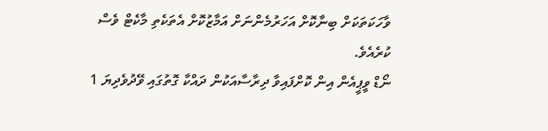ވާހަކަތަކަށް ބިނާކޮށް އަހަރުމެންނަށް އަމާޒުކޮށް އެތަކެތި މާކެޓް ވެސް ކުރެއެވެ.
ނޯޑް ވީޕީއެން އިން ކޮށްފައިވާ ދިރާސާއަކުން ދައްކާ ގޮތުގައި ވޭދުވެދިޔަ 1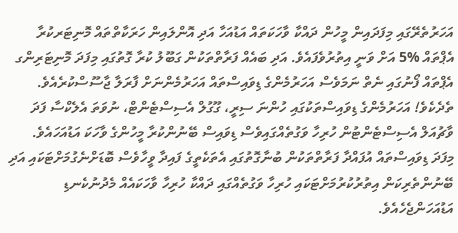އަހަރުތެރޭގައި މިފަދައިން މީހުން ދައްކާ ވާހަކަތައް އަޑުއަހާ އަދި އޮންލައިން ހަރަކާތްތައް މޮނިޓަރކުރާ އެޕްތައް %5 އަށް ވަނީ އިތުރުވެފައެވެ. އަދި ބައެއް ފަރާތްތަކުން ގަބޫލު ކުރާ ގޮތުގައި މިފަދަ މޮނިޓަރިންގ އެޕްތައް ފޯނުގައި ނެތް ނަމަވެސް އަހަރުމެންގެ ޑިވައިސްތައް އަހަރުމެންނަށް ފާރަލާ ޖާސޫސްކުރެއެވެ.
ތެދެކެވެ! އަހަރުމެންގެ ޑިވައިސްތަކުގައި ހުންނަ ސިރީ، ގޫގުލް އެސިސްޓެންޓް، ނުވަތަ އެލެކްސާ ފަދަ ވާޗުއަލް އެސިސްޓެންޓުން ހުރިހާ ވަގުތެއްގައިވެސް ޑިވައިސް ބޭނުންކުރާ މީހުންގެ ވާހަކަ އަޑުއަހައެވެ. މިފަދަ ޑިވައިސްތައް އުފައްދާ ފަރާތްތަކުން ބުނާގޮތުގައި އެތަކެތީގެ ފައިދާ ވީހާވެސް ބޮޑަށްނެގުމަށްޓަކައި އަދި ބޭނުންތެރިކަން އިތުރުކުރުމަށްޓަކައި ހުރިހާ ވަގުތެއްގައި ދައްކާ ހުރިހާ ވާހަކައެއް މެދުނުކެނޑި އަޑުއަހަންޖެހެއެވެ.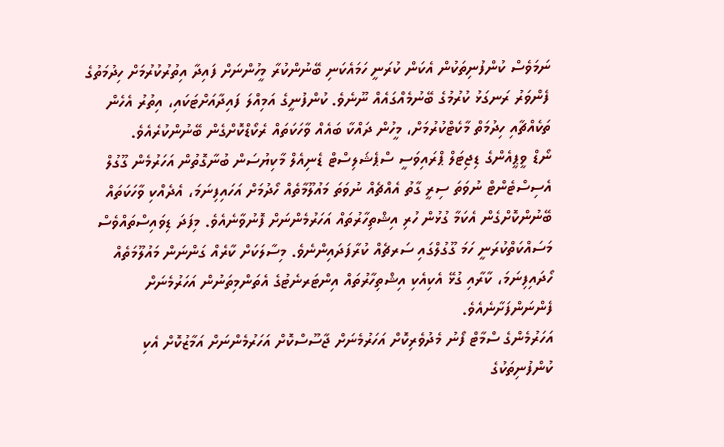ނަމަވެސް ކުންފުނިތަކުން އެކަން ކުރަނީ ހަމައެކަނި ބޭނުންކުރާ މީހުންނަށް ފައިދާ އިތުރުކުރުމަށް ހިދުމަތުގެ ފެންވަރު ރަނގަޅު ކުރުމުގެ ބޭނުމެއްގައެއް ނޫނެވެ. ކުންފުނީގެ އަމިއްލަ ފައިދާއަށްޓަކައި، އިތުރު އެހެން ތަކެއްޗާއި ހިދުމަތް މާކެޓްކުރުމަށް، މީހުން ދައްކާ ބައެއް ވާހަކަތައް ރެކޯޑްކޮށްގެން ބޭނުންކުރެއެވެ.
ނޯޑް ވީޕީއެންގެ ޑިޖިޓަލް ޕްރައިވަސީ ސްޕެޝަލިސްޓް ޑެނިއެލް މާކިޔުސަން ބުނާގޮތުން އަހަރުމެން ގޫގުލް އެސިސްޓެންޓް ނުވަތަ ސިރީ ގާތު އެއްޗެއް ނުވަތަ މައުލޫމާތެއް ހޯދުމަށް އަހައިފިނަމަ، އެދެއްކި ވާހަކަތައް ބޭނުންކޮށްގެން އެކަމާ ގުޅުން ހުރި އިޝްތިހާރުތައް އަހަރުމެންނަށް ފޮނުވާނެއެވެ. މިފަދަ ޑިވައިސްތައްވެސް މަސައްކަތްކުރަނީ ހަމަ ގޫގުލްގައި ސަރޗެއް ކުރާފަދައިންނެވެ. މިސާލަކަށް ކާރެއް ގަންނަން މައުލޫމަތެއް ހޯދައިފިނަމަ، ކާރާއި ގުޅޭ އެކިއެކި އިޝްތިހާރުތައް އިންޓަރނެޓުގެ އެތަންމިތަނުން އަހަރުމެނަށް ފެންނަންފަށާނެއެވެ.
އަހަރުމެންގެ ސްމާޓް ފޯނު މެދުވެރިކޮށް އަހަރުމެނަށް ޖާސޫސްކޮށް އަހަރުމެންނަށް އަމާޒުކޮށް އެކި ކުންފުނިތަކުގެ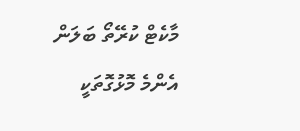މާކެޓް ކުރޭތޯ ބަލަން އެންމެ މޮޅުގޮތަކީ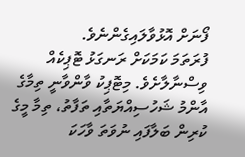ފޯނަށް އޮޅުވާލައިގެންނެވެ.
ފުރަތަމަ ކަމަކަށް ރަނގަޅު ޓޮޕިކެއް ވިސްނާލާށެވެ. މިޓޮޕިކު ވާންވާނީ ތިމާގެ އާންމު ޝަހުސިއްޔަތާއި ތަފާތު، ތިމާ މީގެ ކުރިން ބަލާފައި ނުވަތަ ވާހަކަ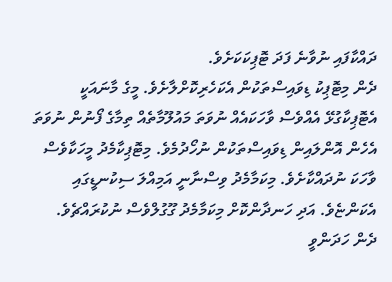ދައްކާފައި ނުވާނެ ފަދަ ޓޮޕިކަކަށެވެ.
ދެން މިޓޮޕިކު ޑިވައިސްތަކުން އެކަހެރިކޮށްލާށެވެ. މީގެ މާނައަކީ އެޓޮޕިކާގުޅޭ އެއްވެސް ވާހަކައެއް ނުވަތަ މައުލޫމާތެއް ތިމާގެ ފޯނުން ނުވަތަ އެހެން އޮންލައިން ޑިވައިސްތަކުން ނުހޯދުމެވެ. މިޓޮޕިކާމެދު މީހަކާވެސް ވާހަކަ ނުދައްކާށެވެ. މިކަމާމެދު ވިސްނާނީ އަމިއްލަ ސިކުނޑީގައި އެކަންޏެވެ. އަދި ހަނދާންކޮށް މިކަމާމެދު ގޫގުލްވެސް ނުކުރައްޗެވެ.
ދެން ހަދަންވީ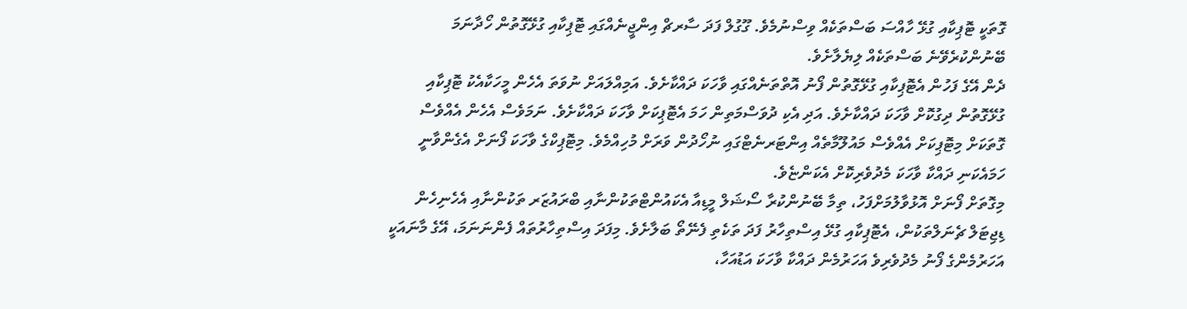ގޮތަކީ ޓޮޕިކާއި ގުޅޭ ހާއްސަ ބަސްތަކެއް ވިސްނުމެވެ. ގޫގުލް ފަދަ ސާރޗް އިންޖީނެއްގައި ޓޮޕިކާއި ގުޅޭގޮތުން ހޯދާނަމަ ބޭނުންކުރެވޭނެ ބަސްތަކެއް ލިޔެލާށެވެ.
ދެން އޭގެ ފަހުން އެޓޮޕިކާއި ގުޅޭގޮތުން ފޯނު އޮތްތަނެއްގައި ވާހަކަ ދައްކާށެވެ. އަމިއްލައަށް ނުވަތަ އެހެން މީހަކާއެކު ޓޮޕިކާއި ގުޅޭގޮތުން ދިގުކޮށް ވާހަކަ ދައްކާށެވެ. އަދި އެކި ދުވަސްމަތިން ހަމަ އެޓޮޕިކަށް ވާހަކަ ދައްކާށެވެ. ނަމަވެސް އެހެން އެއްވެސް ގޮތަކަށް މިޓޮޕިކަށް އެއްވެސް މައުލޫމާތެއް އިންޓަރނެޓްގައި ނުހޯދުން ވަރަށް މުހިއްމެވެ. މިޓޮޕިކްގެ ވާހަކަ ފޯނަށް އެގެންވާނީ ހަމައެކަނި ދައްކާ ވާހަކަ މެދުވެރިކޮށް އެކަންޏެވެ.
މިގޮތަށް ފޯނަށް އޮޅުވާލުމަށްފަހު، ތިމާ ބޭނުންކުރާ ސޯޝަލް މީޑިއާ އެކައުންޓްތަކުންނާއި ބްރައުޒަރ ތަކުންނާއި އެހެނިހެން ޑިޖިޓަލް ޗެނަލްތަކުން، އެޓޮޕިކާއި ގުޅޭ އިސްތިހާރު ފަދަ ތަކެތި ފެނޭތޯ ބަލާށެވެ. މިފަދަ އިސްތިހާރުތައް ފެންނަނަމަ، އޭގެ މާނައަކީ އަހަރުމެންގެ ފޯނު މެދުވެރިވެ އަހަރުމެން ދައްކާ ވާހަކަ އަޑުއަހާ،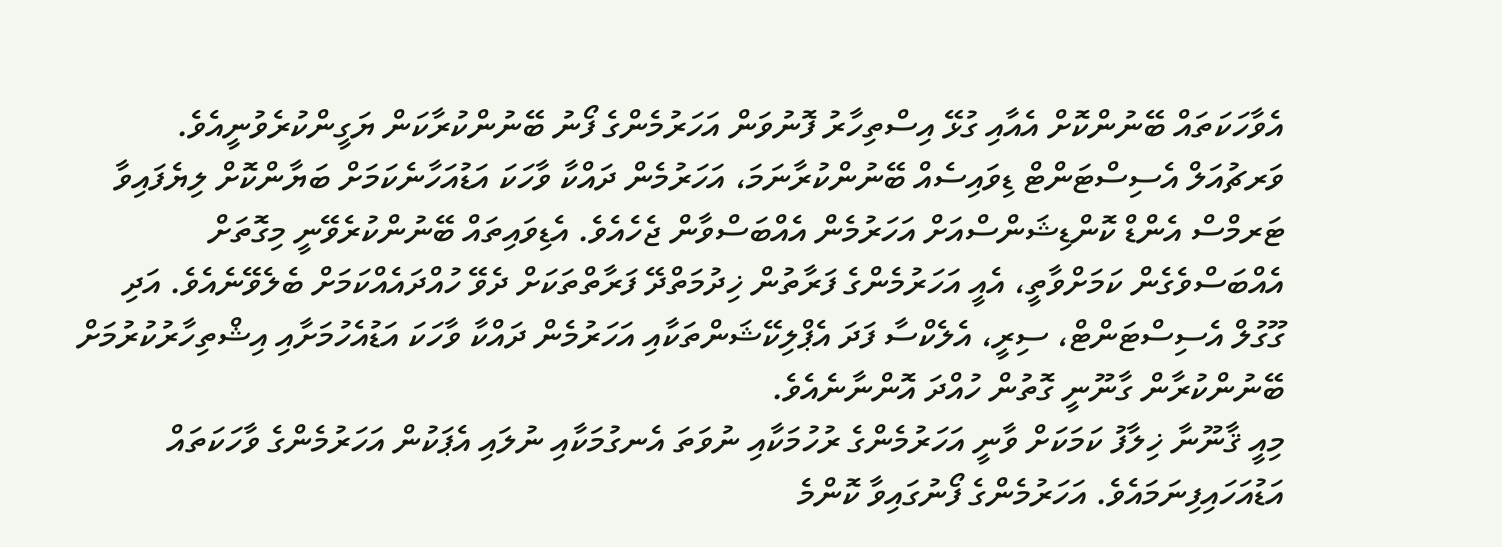އެވާހަކަތައް ބޭނުންކޮށް އެއާއި ގުޅޭ އިސްތިހާރު ފޮނުވަން އަހަރުމެންގެ ފޯނު ބޭނުންކުރާކަން ޔަގީންކުރެވުނީއެވެ.
ވަރޗުއަލް އެސިސްޓަންޓް ޑިވައިސެއް ބޭނުންކުރާނަމަ، އަހަރުމެން ދައްކާ ވާހަކަ އަޑުއަހާނެކަމަށް ބަޔާންކޮށް ލިޔެފައިވާ ޓަރމްސް އެންޑް ކޮންޑިޝަންސްއަށް އަހަރުމެން އެއްބަސްވާން ޖެހެއެވެ. އެޑިވައިތައް ބޭނުންކުރެވޭނީ މިގޮތަށް އެއްބަސްވެގެން ކަމަށްވާތީ، އެއީ އަހަރުމެންގެ ފަރާތުން ޚިދުމަތްދޭ ފަރާތްތަކަށް ދެވޭ ހުއްދައެއްކަމަށް ބެލެވޭނެއެވެ. އަދި ގޫގުލް އެސިސްޓަންޓް، ސިރީ، އެލެކްސާ ފަދަ އެޕްލިކޭޝަންތަކާއި އަހަރުމެން ދައްކާ ވާހަކަ އަޑުއެހުމަށާއި އިޝްތިހާރުކުރުމަށް ބޭނުންކުރާން ގާނޫނީ ގޮތުން ހުއްދަ އޮންނާނެއެވެ.
މިއީ ޤާނޫނާ ޚިލާފު ކަމަކަށް ވާނީ އަހަރުމެންގެ ރުހުމަކާއި ނުވަތަ އެނގުމަކާއި ނުލައި އެޕަކުން އަހަރުމެންގެ ވާހަކަތައް އަޑުއަހައިފިނަމައެވެ. އަހަރުމެންގެ ފޯނުގައިވާ ކޮންމެ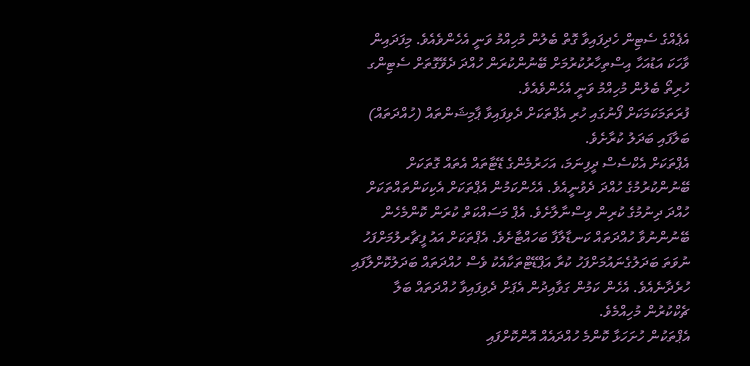އެޕެއްގެ ސެޓިން ހެދިފައިވާ ގޮތް ބެލުން މުހިއްމު ވަނީ އެހެންވެއެވެ. މިފަދައިން ވާހަކަ އަޑުއަހާ އިސްތިހާރުކުރުމަށް ބޭނުންކުރަން ހުއްދަ ދެވޭގޮތަށް ސެޓިންގ ހުރިތޯ ބެލުން މުހިއްމު ވަނީ އެހެންވެއެވެ.
ފުރަތަމަކަމަކަށް ފޯނުގައި ހުރި އެޕްތަކަށް ދެވިފައިވާ ޕާމިޝަންތައް (ހުއްދަތައް) ބަލާފައި ބަދަލު ކުރާށެވެ.
އެޕްތަކަށް އެކްސެސް ދީފިނަމަ، އަހަރުމެންގެ ޑޭޓާތައް އެތައް ގޮތަކަށް ބޭނުންކުރުމުގެ ހުއްދަ ދެވުނީއެވެ. އެހެންކަމުން އެޕްތަކަށް އެކިކަންތައްތަކަށް ހުއްދަ ދިނުމުގެ ކުރިން ވިސްނާލާށެވެ. އެޕް މަސައްކަތް ކުރަން ކޮންމެހެން ބޭނުންނުވާ ހުއްދަތައް ކަނޑާލާފާ ބަހައްޓާށެވެ. އެޕްތަކަށް އައު ފީޗާރލުމަށްފަހު ނުވަތަ ބަދަލުގެނައުމަށްފަހު ކުރާ އަޕްޑޭޓްތަކާއެކު ވެސް ހުއްދަތައް ބަދަލުކޮށްލާފައި ހުރެދާނެއެވެ. އެހެން ކަމުން ގަވާއިދުން އެޕަށް ދެވިފައިވާ ހުއްދަތައް ބަލާ ޗެކްކުރުން މުހިއްމެވެ.
އެޕްތަކުން ހުށަހަޅާ ކޮންމެ ހުއްދައެއް އޮންކޮށްފައި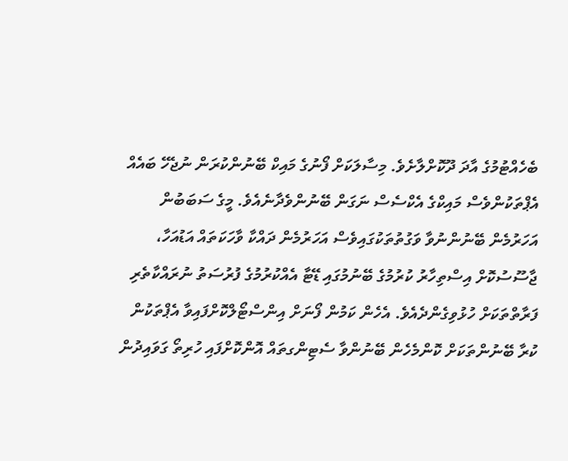ބެހެއްޓުމުގެ އާދަ ދޫކޮށްލާށެވެ. މިސާލަކަށް ފޯނުގެ މައިކް ބޭނުންކުރަން ނުޖެހޭ ބައެއް އެޕްތަކުންވެސް މައިކްގެ އެކްސެސް ނަގަން ބޭނުންވެދާނެއެވެ. މީގެ ސަބަބުން އަހަރުމެން ބޭނުންނުވާ ވަގުތުތަކުގައިވެސް އަހަރުމެން ދައްކާ ވާހަކަތައް އަޑުއަހާ، ޖާސޫސުކޮށް އިސްތިހާރު ކުރުމުގެ ބޭނުމުގައި ޑޭޓާ އެއްކުރުމުގެ ފުރުސަތު ނުރައްކާތެރި ފަރާތްތަކަށް ހުޅުވިގެންދެއެވެ. އެހެން ކަމުން ފޯނަށް އިންސްޓޯލްކޮށްފައިވާ އެޕްތަކުން ކުރާ ބޭނުންތަކަށް ކޮންމެހެން ބޭނުންވާ ސެޓިންގތައް އޮންކޮށްފައި ހުރިތޯ ގަވައިދުން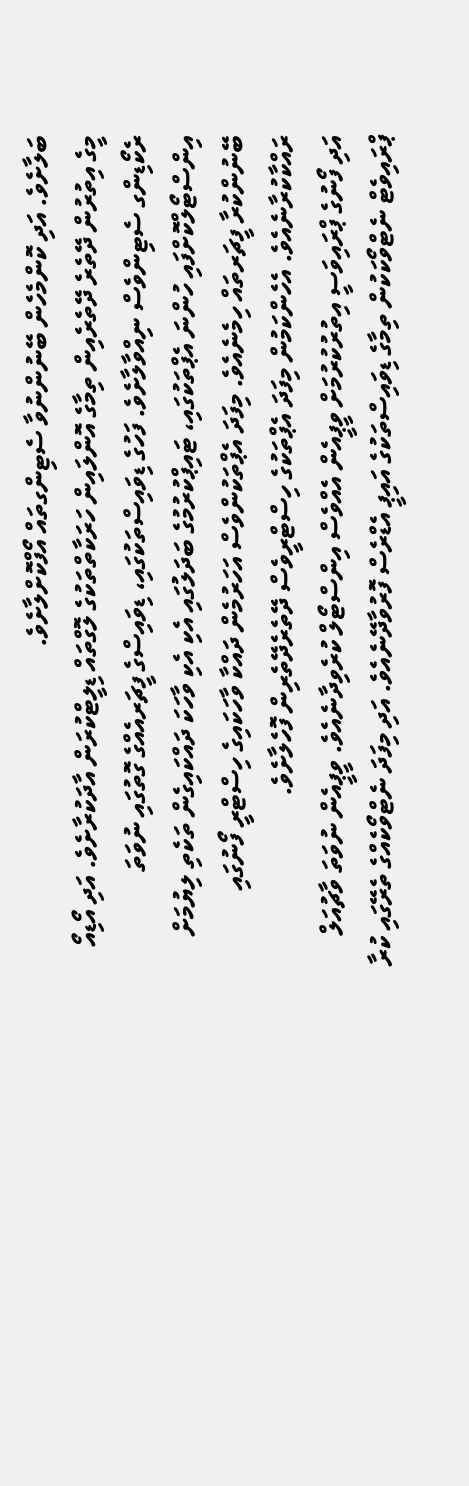ބަލާށެވެ. އަދި ކޮންމެހެން ބޭނުންނުވާ ސެޓިންގތައް އޯފްކޮށްލާށެވެ.
މީގެ އިތުރުން ދޭތެރެ ދޭތެރެއިން ތިމާގެ އޮންލައިން ހަރަކާތްތަކުގެ ލޮގްތައް ޑިލީޓްކުރަން އާދަކުރާށެވެ. އަދި އޯޑިއޯ ރެކޯޑިންގ ސެޓިންވެސް ނިއްވާލާށެވެ. ފަހުގެ ޑިވައިސްތަކުގައި، ޑިވައިސްގެ ފީޗަރއެއްގެ ގޮތުގައި ނުވަތަ އިންސްޓޯލްކޮށްފައި ހުންނަ އެޕްތަކުގައި، ޓައިޕްކުރުމުގެ ބަދަލުގައި އެކި އެކި ވާހަކަ ދައްކައިގެން ތަކެތި ލިޔުމަށް ބޭނުންކުރާ ފީޗަރތައް ހިމެނެއެވެ. މިފަދަ އެޕްތަކުންވެސް އަހަރުމެން ދައްކާ ވާހަކައިގެ ހިސްޓްރީ ފޯނުގައި ރައްކާކުރާނެއެވެ. އެހެންކަމުން މިފަދަ އެޕްތަކުގެ ހިސްޓްރީވެސް ދޭތެރެދޭތެރިން ފޮހެލާށެވެ.
އަދި ފޯނުގެ ޕްރައިވަސީ އިތުރުކުރުމަށް ވީޕީއެން އެއްވެސް އިންސްޓޯލް ކުރެވިދާނެއެވެ. ވީޕީއެން ނުވަތަ ވާޗުއަލް ޕްރައިވެޓް ނެޓްވޯކަކުން ތިމާގެ ޑިވައިސްތަކުގެ އައިޕީ އެޑްރެސް ފޮރުވާދޭނެއެވެ. އަދި މިފަދަ ނެޓްވޯކެއްގެ ތެރޭގައި ކުރާ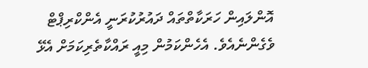އޮންލައިން ހަރަކާތްތައް ދައުރުކުރަނީ އެންކްރިޕްޓް ވެގެންނެއެވެ. އެހެންކަމުން މިއީ ރައްކާތެރިކަމަށް އެޅޭ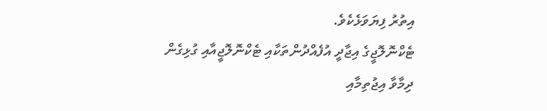އިތުރު ފިޔަވަޅެކެވެ.
ޓެކްނޮލޮޖީގެ އިޖާދީ އުފެއްދުންތަކާއި ޓެކްނޮލޮޖީއާއި ގުޅިގެން ދިމާވާ އިޖުތިމާއި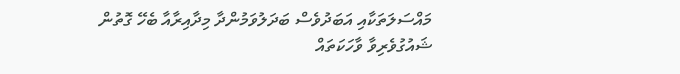މައްސަލަތަކާއި އަބަދުވެސް ބަދަލުވަމުންދާ މިދާއިރާއާ ބެހޭ ގޮތުން ޝައުގުވެރިވާ ވާހަކަތައް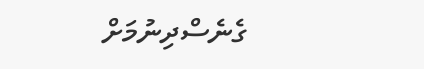ގެނެސްދިނުމަށް